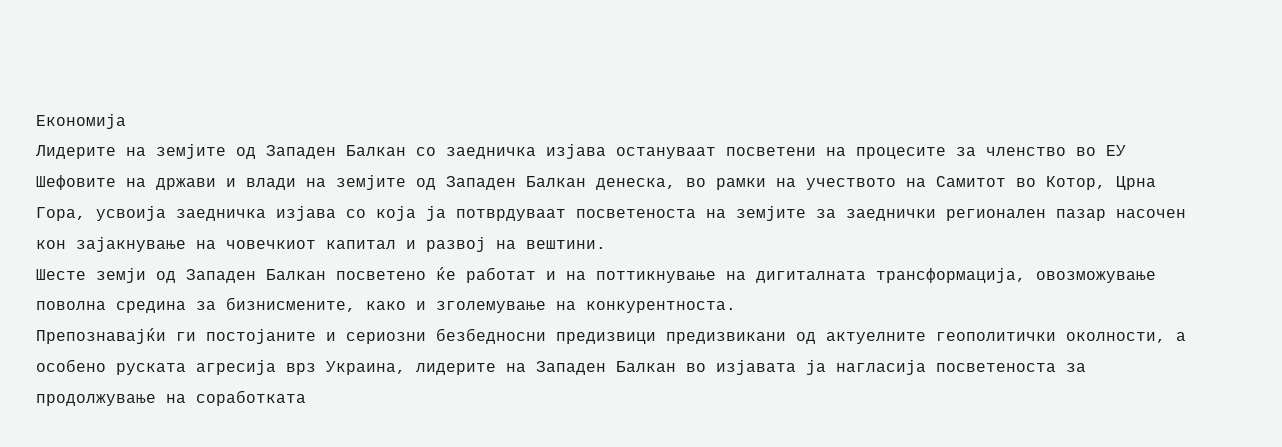Економија
Лидерите на земјите од Западен Балкан со заедничка изјава остануваат посветени на процесите за членство во ЕУ
Шефовите на држави и влади на земјите од Западен Балкан денеска, во рамки на учеството на Самитот во Котор, Црна Гора, усвоија заедничка изјава со која ја потврдуваат посветеноста на земјите за заеднички регионален пазар насочен кон зајакнување на човечкиот капитал и развој на вештини.
Шесте земји од Западен Балкан посветено ќе работат и на поттикнување на дигиталната трансформација, овозможување поволна средина за бизнисмените, како и зголемување на конкурентноста.
Препознавајќи ги постојаните и сериозни безбедносни предизвици предизвикани од актуелните геополитички околности, а особено руската агресија врз Украина, лидерите на Западен Балкан во изјавата ја нагласија посветеноста за продолжување на соработката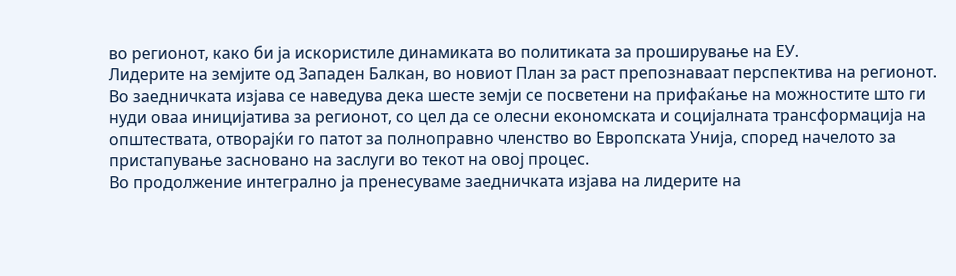во регионот, како би ја искористиле динамиката во политиката за проширување на ЕУ.
Лидерите на земјите од Западен Балкан, во новиот План за раст препознаваат перспектива на регионот.
Во заедничката изјава се наведува дека шесте земји се посветени на прифаќање на можностите што ги нуди оваа иницијатива за регионот, со цел да се олесни економската и социјалната трансформација на општествата, отворајќи го патот за полноправно членство во Европската Унија, според начелото за пристапување засновано на заслуги во текот на овој процес.
Во продолжение интегрално ја пренесуваме заедничката изјава на лидерите на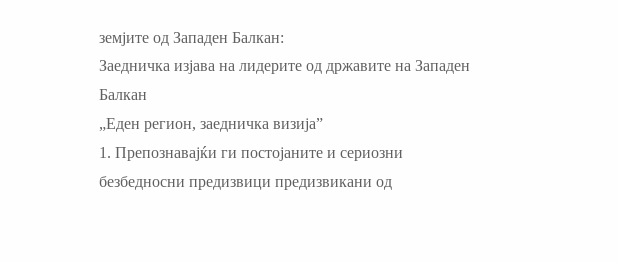земјите од Западен Балкан:
Заедничка изјава на лидерите од државите на Западен Балкан
„Еден регион, заедничка визија”
1. Препознавајќи ги постојаните и сериозни безбедносни предизвици предизвикани од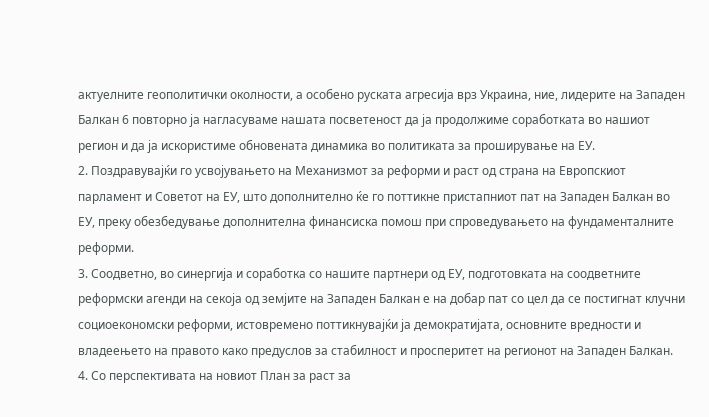актуелните геополитички околности, а особено руската агресија врз Украина, ние, лидерите на Западен Балкан 6 повторно ја нагласуваме нашата посветеност да ја продолжиме соработката во нашиот регион и да ја искористиме обновената динамика во политиката за проширување на ЕУ.
2. Поздравувајќи го усвојувањето на Механизмот за реформи и раст од страна на Европскиот парламент и Советот на ЕУ, што дополнително ќе го поттикне пристапниот пат на Западен Балкан во ЕУ, преку обезбедување дополнителна финансиска помош при спроведувањето на фундаменталните реформи.
3. Соодветно, во синергија и соработка со нашите партнери од ЕУ, подготовката на соодветните реформски агенди на секоја од земјите на Западен Балкан е на добар пат со цел да се постигнат клучни социоекономски реформи, истовремено поттикнувајќи ја демократијата, основните вредности и владеењето на правото како предуслов за стабилност и просперитет на регионот на Западен Балкан.
4. Со перспективата на новиот План за раст за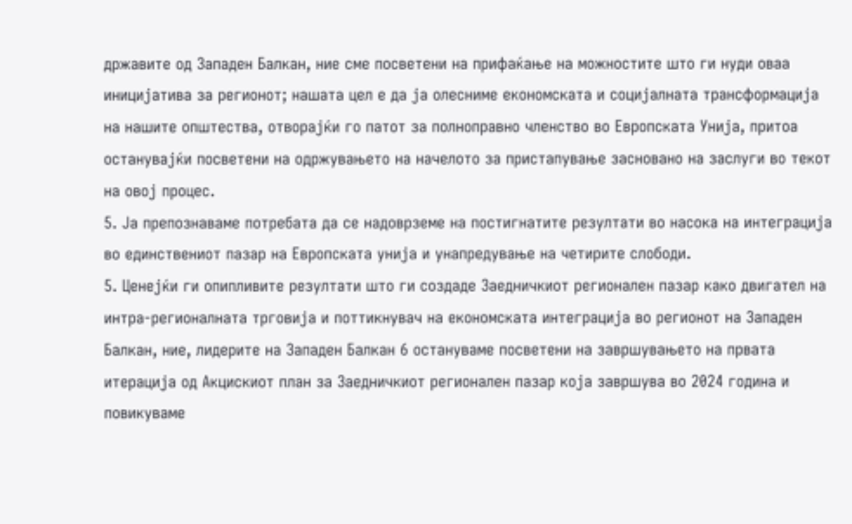државите од Западен Балкан, ние сме посветени на прифаќање на можностите што ги нуди оваа иницијатива за регионот; нашата цел е да ја олесниме економската и социјалната трансформација на нашите општества, отворајќи го патот за полноправно членство во Европската Унија, притоа останувајќи посветени на одржувањето на начелото за пристапување засновано на заслуги во текот на овој процес.
5. Ја препознаваме потребата да се надоврземе на постигнатите резултати во насока на интеграција во единствениот пазар на Европската унија и унапредување на четирите слободи.
5. Ценејќи ги опипливите резултати што ги создаде Заедничкиот регионален пазар како двигател на интра-регионалната трговија и поттикнувач на економската интеграција во регионот на Западен Балкан, ние, лидерите на Западен Балкан 6 остануваме посветени на завршувањето на првата итерација од Акцискиот план за Заедничкиот регионален пазар која завршува во 2024 година и повикуваме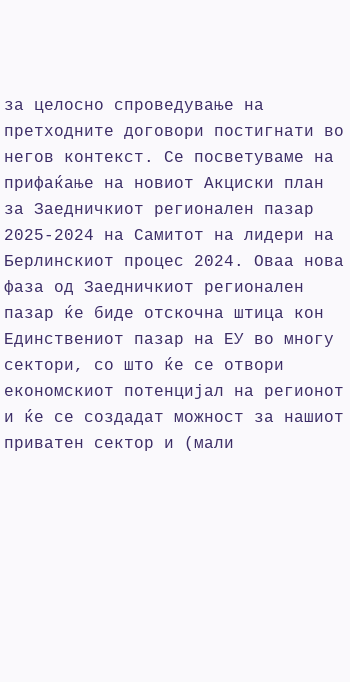за целосно спроведување на претходните договори постигнати во негов контекст. Се посветуваме на прифаќање на новиот Акциски план за Заедничкиот регионален пазар 2025-2024 на Самитот на лидери на Берлинскиот процес 2024. Оваа нова фаза од Заедничкиот регионален пазар ќе биде отскочна штица кон Единствениот пазар на ЕУ во многу сектори, со што ќе се отвори економскиот потенцијал на регионот и ќе се создадат можност за нашиот приватен сектор и (мали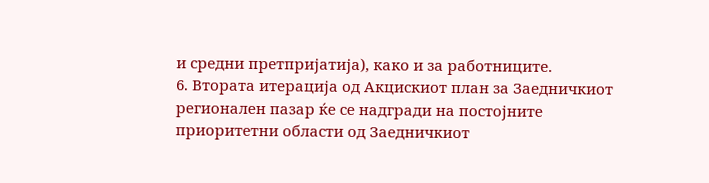и средни претпријатија), како и за работниците.
6. Втората итерација од Акцискиот план за Заедничкиот регионален пазар ќе се надгради на постојните приоритетни области од Заедничкиот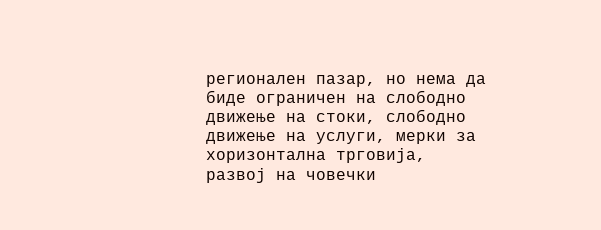регионален пазар, но нема да биде ограничен на слободно движење на стоки, слободно движење на услуги, мерки за хоризонтална трговија, развој на човечки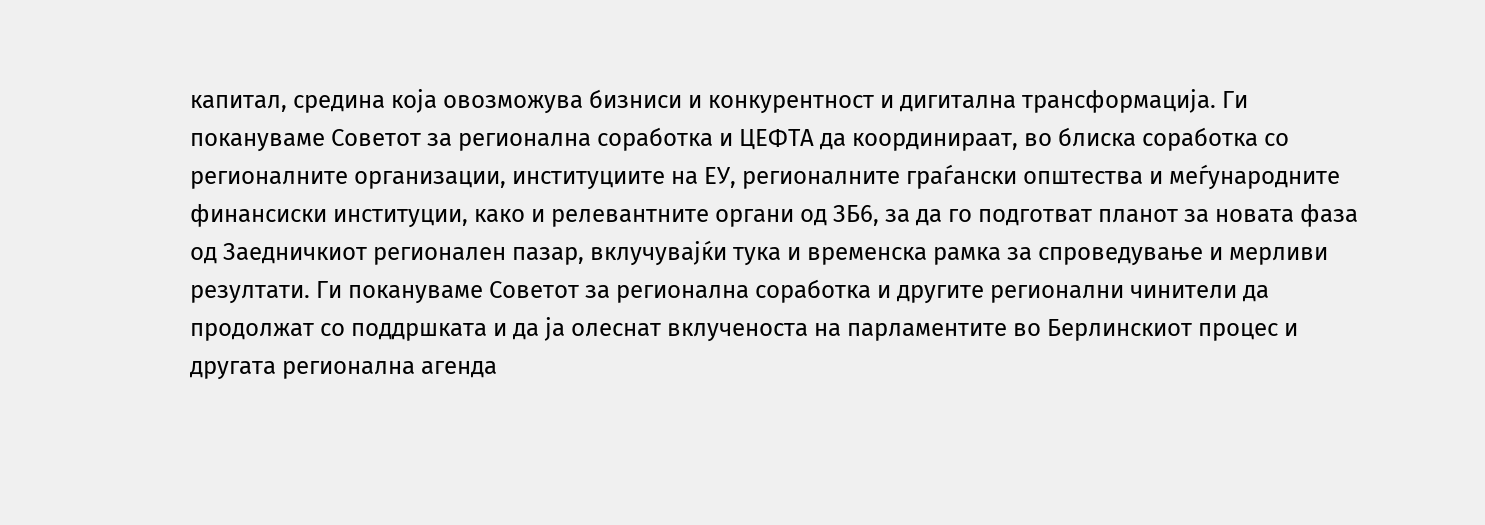капитал, средина која овозможува бизниси и конкурентност и дигитална трансформација. Ги покануваме Советот за регионална соработка и ЦЕФТА да координираат, во блиска соработка со регионалните организации, институциите на ЕУ, регионалните граѓански општества и меѓународните финансиски институции, како и релевантните органи од ЗБ6, за да го подготват планот за новата фаза од Заедничкиот регионален пазар, вклучувајќи тука и временска рамка за спроведување и мерливи резултати. Ги покануваме Советот за регионална соработка и другите регионални чинители да продолжат со поддршката и да ја олеснат вклученоста на парламентите во Берлинскиот процес и другата регионална агенда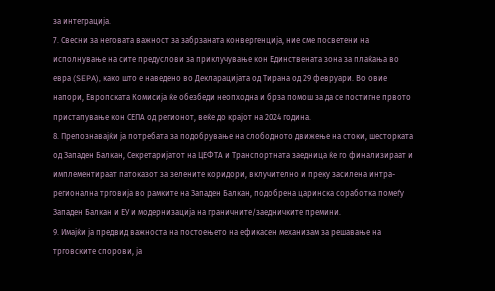за интеграција.
7. Свесни за неговата важност за забрзаната конвергенција, ние сме посветени на исполнување на сите предуслови за приклучување кон Единствената зона за плаќања во евра (SEPA), како што е наведено во Декларацијата од Тирана од 29 февруари. Во овие напори, Европската Комисија ќе обезбеди неопходна и брза помош за да се постигне првото пристапување кон СЕПА од регионот, веќе до крајот на 2024 година.
8. Препознавајќи ја потребата за подобрување на слободното движење на стоки, шесторката од Западен Балкан, Секретаријатот на ЦЕФТА и Транспортната заедница ќе го финализираат и имплементираат патоказот за зелените коридори, вклучително и преку засилена интра-регионална трговија во рамките на Западен Балкан, подобрена царинска соработка помеѓу Западен Балкан и ЕУ и модернизација на граничните/заедничките премини.
9. Имајќи ја предвид важноста на постоењето на ефикасен механизам за решавање на трговските спорови, ја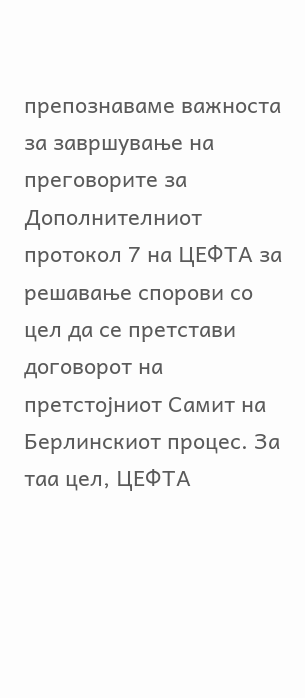препознаваме важноста за завршување на преговорите за Дополнителниот протокол 7 на ЦЕФТА за решавање спорови со цел да се претстави договорот на претстојниот Самит на Берлинскиот процес. За таа цел, ЦЕФТА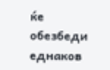ќе обезбеди еднаков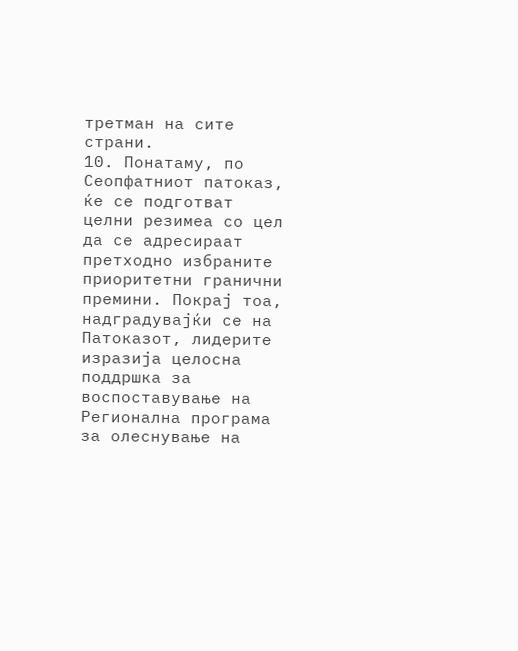третман на сите страни.
10. Понатаму, по Сеопфатниот патоказ, ќе се подготват целни резимеа со цел да се адресираат претходно избраните приоритетни гранични премини. Покрај тоа, надградувајќи се на Патоказот, лидерите изразија целосна поддршка за воспоставување на Регионална програма за олеснување на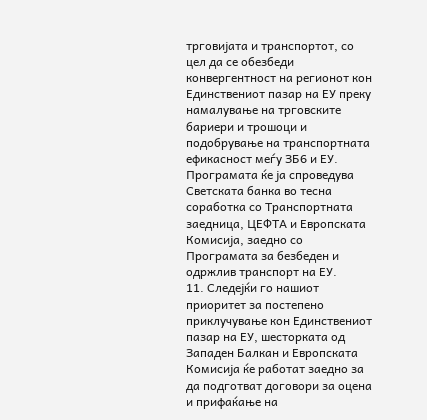трговијата и транспортот, со цел да се обезбеди конвергентност на регионот кон Единствениот пазар на ЕУ преку намалување на трговските бариери и трошоци и подобрување на транспортната ефикасност меѓу ЗБ6 и ЕУ. Програмата ќе ја спроведува Светската банка во тесна соработка со Транспортната заедница, ЦЕФТА и Европската Комисија, заедно со Програмата за безбеден и одржлив транспорт на ЕУ.
11. Следејќи го нашиот приоритет за постепено приклучување кон Единствениот пазар на ЕУ, шесторката од Западен Балкан и Европската Комисија ќе работат заедно за да подготват договори за оцена и прифаќање на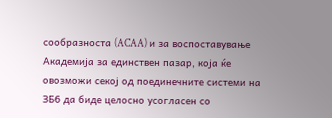сообразноста (ACAA) и за воспоставување Академија за единствен пазар, која ќе овозможи секој од поединечните системи на ЗБ6 да биде целосно усогласен со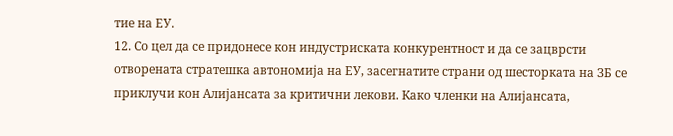тие на ЕУ.
12. Со цел да се придонесе кон индустриската конкурентност и да се зацврсти отворената стратешка автономија на ЕУ, засегнатите страни од шесторката на ЗБ се приклучи кон Алијансата за критични лекови. Како членки на Алијансата,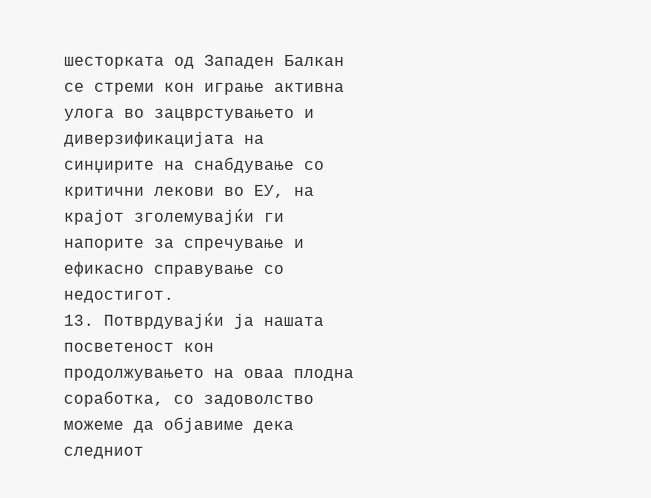шесторката од Западен Балкан се стреми кон играње активна улога во зацврстувањето и диверзификацијата на синџирите на снабдување со критични лекови во ЕУ, на крајот зголемувајќи ги напорите за спречување и ефикасно справување со недостигот.
13. Потврдувајќи ја нашата посветеност кон продолжувањето на оваа плодна соработка, со задоволство можеме да објавиме дека следниот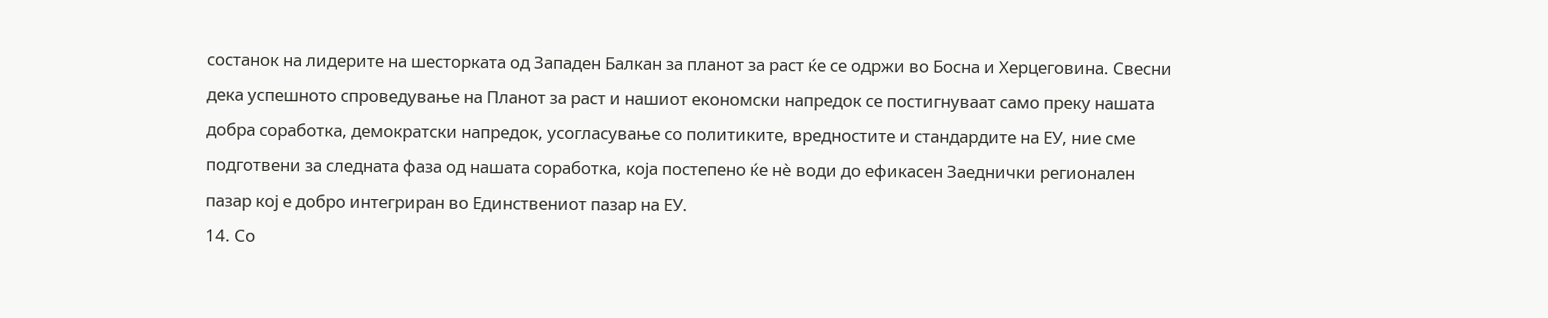состанок на лидерите на шесторката од Западен Балкан за планот за раст ќе се одржи во Босна и Херцеговина. Свесни дека успешното спроведување на Планот за раст и нашиот економски напредок се постигнуваат само преку нашата добра соработка, демократски напредок, усогласување со политиките, вредностите и стандардите на ЕУ, ние сме подготвени за следната фаза од нашата соработка, која постепено ќе нè води до ефикасен Заеднички регионален пазар кој е добро интегриран во Единствениот пазар на ЕУ.
14. Со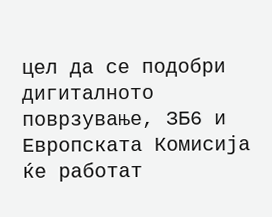цел да се подобри дигиталното поврзување, ЗБ6 и Европската Комисија ќе работат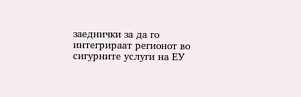заеднички за да го интегрираат регионот во сигурните услуги на ЕУ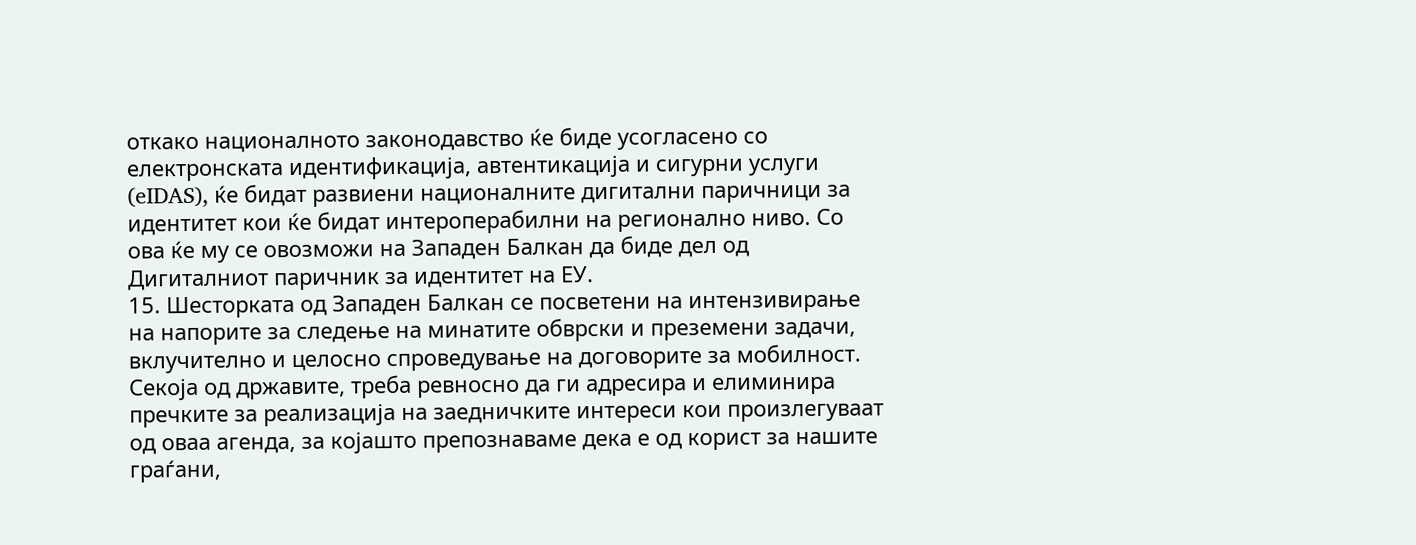откако националното законодавство ќе биде усогласено со електронската идентификација, автентикација и сигурни услуги (eIDAS), ќе бидат развиени националните дигитални паричници за идентитет кои ќе бидат интероперабилни на регионално ниво. Со ова ќе му се овозможи на Западен Балкан да биде дел од Дигиталниот паричник за идентитет на ЕУ.
15. Шесторката од Западен Балкан се посветени на интензивирање на напорите за следење на минатите обврски и преземени задачи, вклучително и целосно спроведување на договорите за мобилност. Секоја од државите, треба ревносно да ги адресира и елиминира пречките за реализација на заедничките интереси кои произлегуваат од оваа агенда, за којашто препознаваме дека е од корист за нашите граѓани,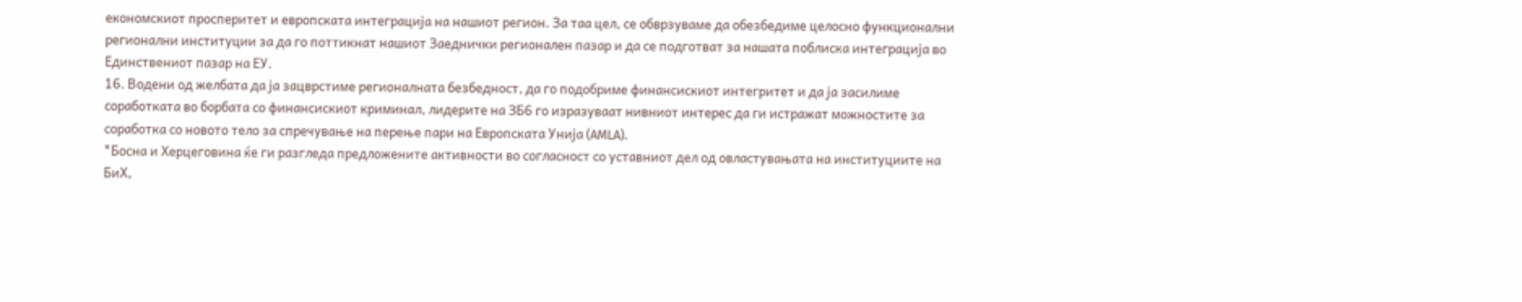економскиот просперитет и европската интеграција на нашиот регион. За таа цел, се обврзуваме да обезбедиме целосно функционални регионални институции за да го поттикнат нашиот Заеднички регионален пазар и да се подготват за нашата поблиска интеграција во Единствениот пазар на ЕУ.
16. Водени од желбата да ја зацврстиме регионалната безбедност, да го подобриме финансискиот интегритет и да ја засилиме соработката во борбата со финансискиот криминал, лидерите на ЗБ6 го изразуваат нивниот интерес да ги истражат можностите за соработка со новото тело за спречување на перење пари на Европската Унија (AMLA).
*Босна и Херцеговина ќе ги разгледа предложените активности во согласност со уставниот дел од овластувањата на институциите на БиХ,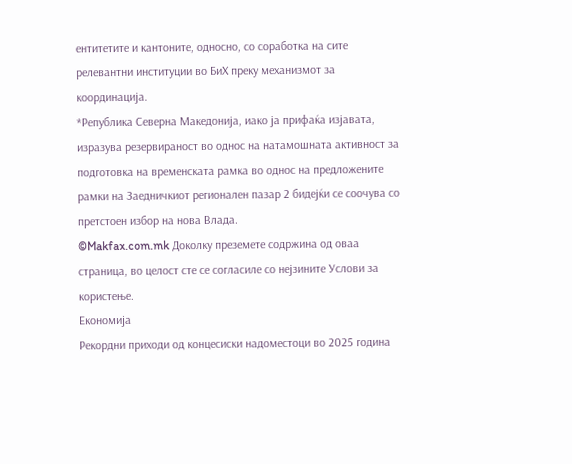ентитетите и кантоните, односно, со соработка на сите релевантни институции во БиХ преку механизмот за координација.
*Република Северна Македонија, иако ја прифаќа изјавата, изразува резервираност во однос на натамошната активност за подготовка на временската рамка во однос на предложените рамки на Заедничкиот регионален пазар 2 бидејќи се соочува со претстоен избор на нова Влада.
©Makfax.com.mk Доколку преземете содржина од оваа страница, во целост сте се согласиле со нејзините Услови за користење.
Економија
Рекордни приходи од концесиски надоместоци во 2025 година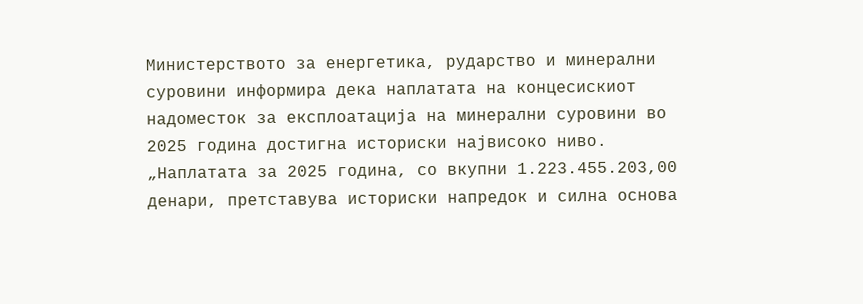Министерството за енергетика, рударство и минерални суровини информира дека наплатата на концесискиот надоместок за експлоатација на минерални суровини во 2025 година достигна историски највисоко ниво.
„Наплатата за 2025 година, со вкупни 1.223.455.203,00 денари, претставува историски напредок и силна основа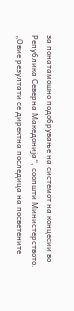за понатамошно подобрување на системот на концесии во Република Северна Македонија“, соопшти Министерството.
„Овие резултати се директна последица на посветените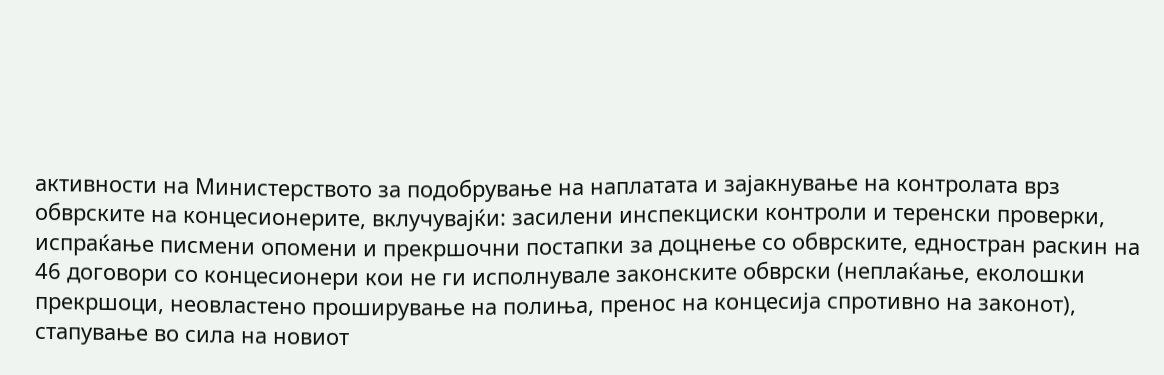активности на Министерството за подобрување на наплатата и зајакнување на контролата врз обврските на концесионерите, вклучувајќи: засилени инспекциски контроли и теренски проверки, испраќање писмени опомени и прекршочни постапки за доцнење со обврските, едностран раскин на 46 договори со концесионери кои не ги исполнувале законските обврски (неплаќање, еколошки прекршоци, неовластено проширување на полиња, пренос на концесија спротивно на законот), стапување во сила на новиот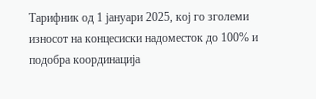Тарифник од 1 јануари 2025, кој го зголеми износот на концесиски надоместок до 100% и подобра координација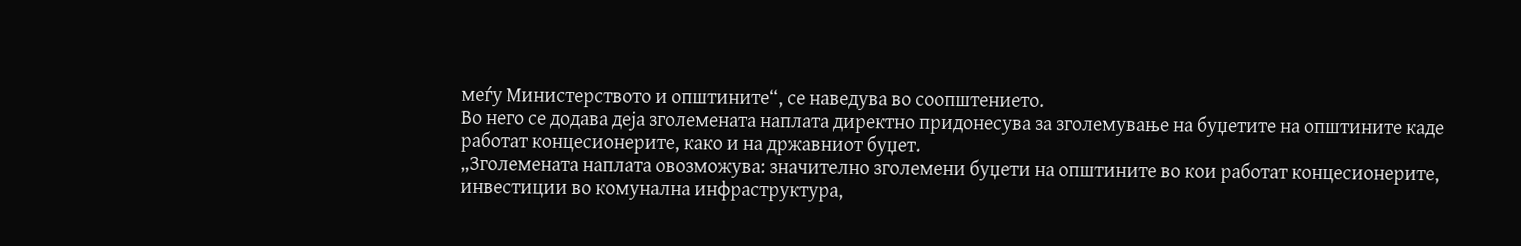меѓу Министерството и општините“, се наведува во соопштението.
Во него се додава деја зголемената наплата директно придонесува за зголемување на буџетите на општините каде работат концесионерите, како и на државниот буџет.
„Зголемената наплата овозможува: значително зголемени буџети на општините во кои работат концесионерите, инвестиции во комунална инфраструктура,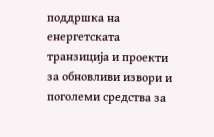поддршка на енергетската транзиција и проекти за обновливи извори и поголеми средства за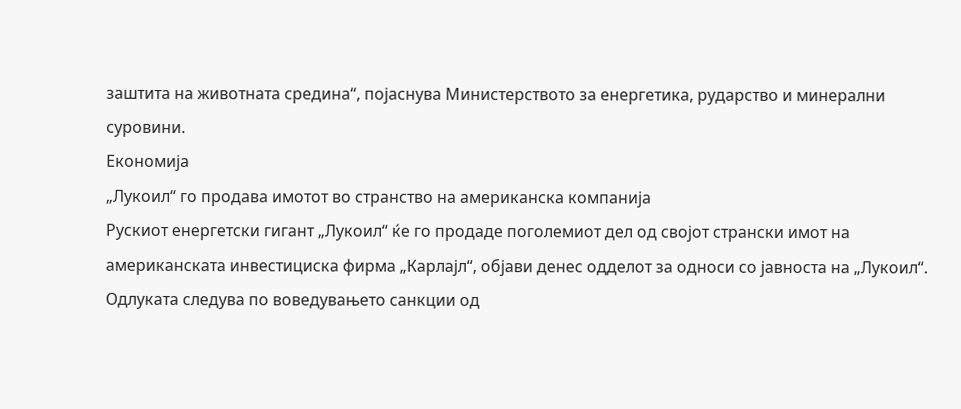заштита на животната средина“, појаснува Министерството за енергетика, рударство и минерални суровини.
Економија
„Лукоил“ го продава имотот во странство на американска компанија
Рускиот енергетски гигант „Лукоил“ ќе го продаде поголемиот дел од својот странски имот на американската инвестициска фирма „Карлајл“, објави денес одделот за односи со јавноста на „Лукоил“. Одлуката следува по воведувањето санкции од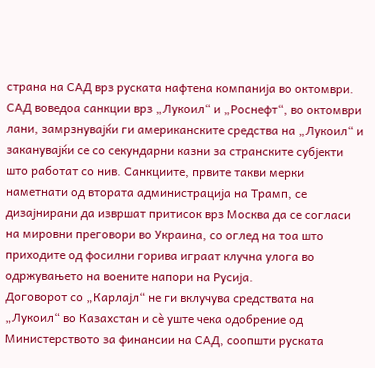страна на САД врз руската нафтена компанија во октомври.
САД воведоа санкции врз „Лукоил“ и „Роснефт“, во октомври лани, замрзнувајќи ги американските средства на „Лукоил“ и заканувајќи се со секундарни казни за странските субјекти што работат со нив. Санкциите, првите такви мерки наметнати од втората администрација на Трамп, се дизајнирани да извршат притисок врз Москва да се согласи на мировни преговори во Украина, со оглед на тоа што приходите од фосилни горива играат клучна улога во одржувањето на воените напори на Русија.
Договорот со „Карлајл“ не ги вклучува средствата на „Лукоил“ во Казахстан и сè уште чека одобрение од Министерството за финансии на САД, соопшти руската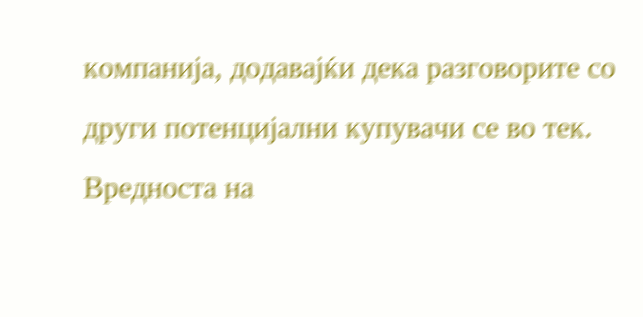компанија, додавајќи дека разговорите со други потенцијални купувачи се во тек.
Вредноста на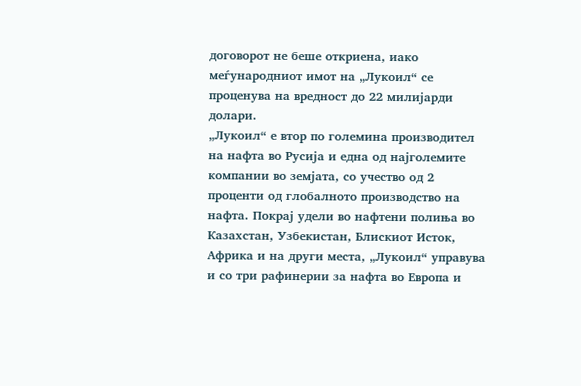договорот не беше откриена, иако меѓународниот имот на „Лукоил“ се проценува на вредност до 22 милијарди долари.
„Лукоил“ е втор по големина производител на нафта во Русија и една од најголемите компании во земјата, со учество од 2 проценти од глобалното производство на нафта. Покрај удели во нафтени полиња во Казахстан, Узбекистан, Блискиот Исток, Африка и на други места, „Лукоил“ управува и со три рафинерии за нафта во Европа и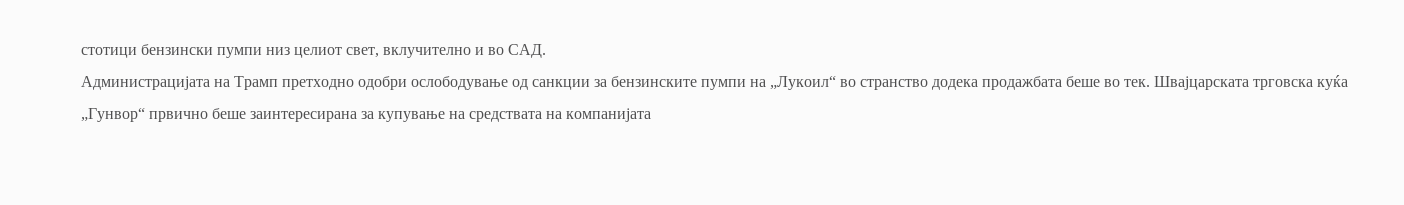стотици бензински пумпи низ целиот свет, вклучително и во САД.
Администрацијата на Трамп претходно одобри ослободување од санкции за бензинските пумпи на „Лукоил“ во странство додека продажбата беше во тек. Швајцарската трговска куќа „Гунвор“ првично беше заинтересирана за купување на средствата на компанијата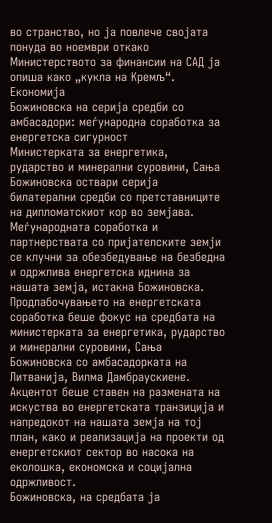во странство, но ја повлече својата понуда во ноември откако Министерството за финансии на САД ја опиша како „кукла на Кремљ“.
Економија
Божиновска на серија средби со амбасадори: меѓународна соработка за енергетска сигурност
Министерката за енергетика, рударство и минерални суровини, Сања Божиновска оствари серија билатерални средби со претставниците на дипломатскиот кор во земјава. Меѓународната соработка и партнерствата со пријателските земји се клучни за обезбедување на безбедна и одржлива енергетска иднина за нашата земја, истакна Божиновска.
Продлабочувањето на енергетската соработка беше фокус на средбата на министерката за енергетика, рударство и минерални суровини, Сања Божиновска со амбасадорката на Литванија, Вилма Дамбраускиене. Акцентот беше ставен на размената на искуства во енергетската транзиција и напредокот на нашата земја на тој план, како и реализација на проекти од енергетскиот сектор во насока на еколошка, економска и социјална одржливост.
Божиновска, на средбата ја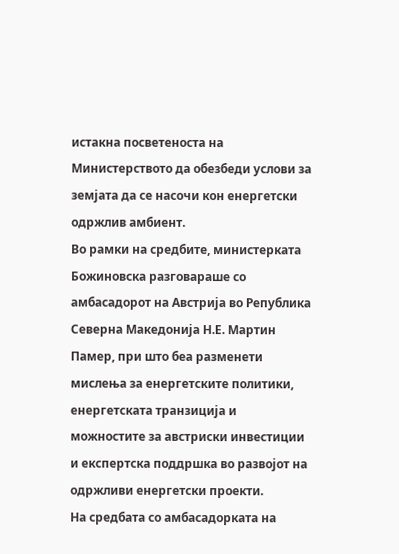истакна посветеноста на Министерството да обезбеди услови за земјата да се насочи кон енергетски одржлив амбиент.
Во рамки на средбите, министерката Божиновска разговараше со амбасадорот на Австрија во Република Северна Македонија Н.Е. Мартин Памер, при што беа разменети мислења за енергетските политики, енергетската транзиција и можностите за австриски инвестиции и експертска поддршка во развојот на одржливи енергетски проекти.
На средбата со амбасадорката на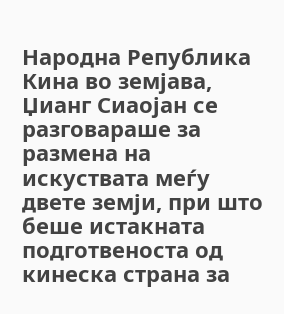Народна Република Кина во земјава, Џианг Сиаојан се разговараше за размена на искуствата меѓу двете земји, при што беше истакната подготвеноста од кинеска страна за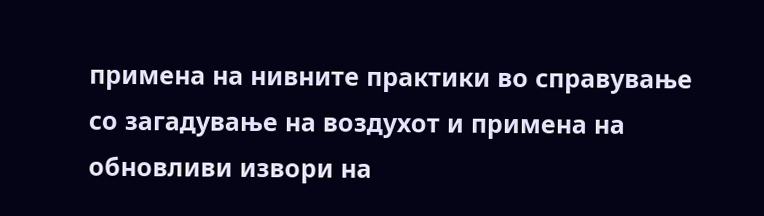примена на нивните практики во справување со загадување на воздухот и примена на обновливи извори на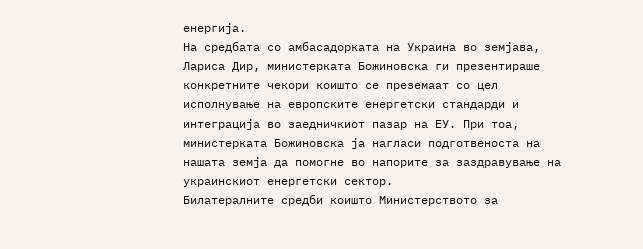енергија.
На средбата со амбасадорката на Украина во земјава, Лариса Дир, министерката Божиновска ги презентираше конкретните чекори коишто се преземаат со цел исполнување на европските енергетски стандарди и интеграција во заедничкиот пазар на ЕУ. При тоа, министерката Божиновска ја нагласи подготвеноста на нашата земја да помогне во напорите за заздравување на украинскиот енергетски сектор.
Билатералните средби коишто Министерството за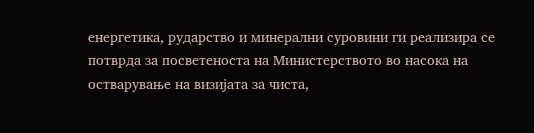енергетика, рударство и минерални суровини ги реализира се потврда за посветеноста на Министерството во насока на остварување на визијата за чиста,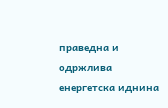праведна и одржлива енергетска иднина